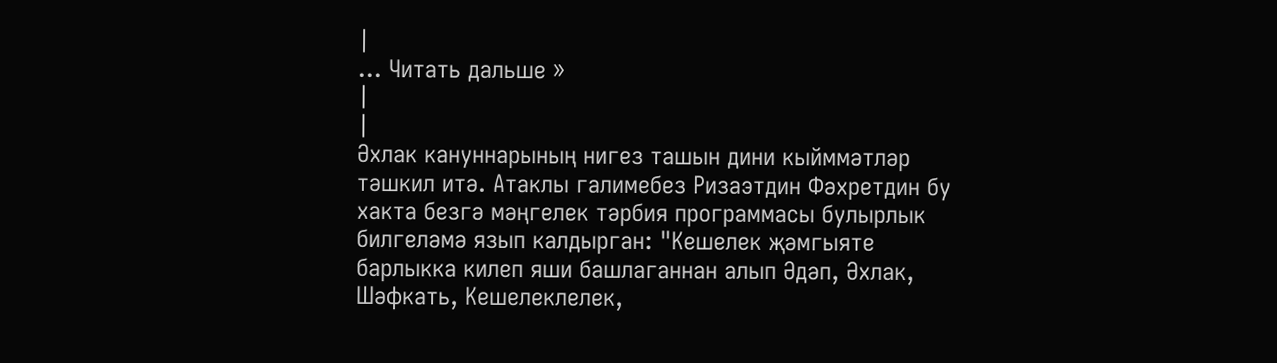|
... Читать дальше »
|
|
Әхлак кануннарының нигез ташын дини кыйммәтләр тәшкил итә. Атаклы галимебез Ризаэтдин Фәхретдин бу хакта безгә мәңгелек тәрбия программасы булырлык билгеләмә язып калдырган: "Кешелек җәмгыяте барлыкка килеп яши башлаганнан алып Әдәп, Әхлак, Шәфкать, Кешелеклелек,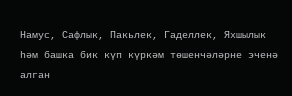Намус, Сафлык, Пакьлек, Гаделлек, Яхшылык һәм башка бик күп күркәм төшенчәләрне эченә алган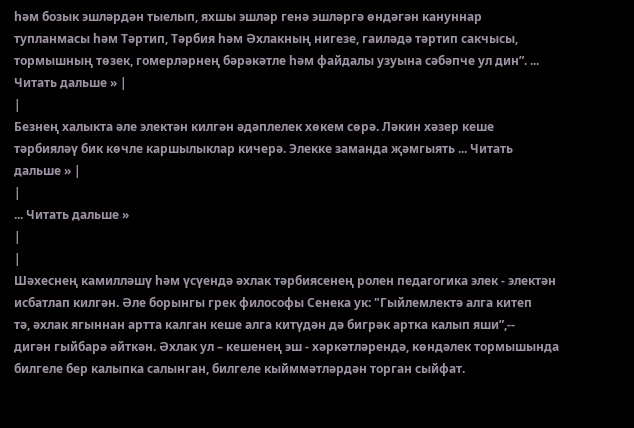һәм бозык эшләрдән тыелып, яхшы эшләр генә эшләргә өндәгән кануннар тупланмасы һәм Тәртип, Тәрбия һәм Әхлакның нигезе, гаиләдә тәртип сакчысы, тормышның төзек, гомерләрнең бәрәкәтле һәм файдалы узуына сәбәпче ул дин”. ... Читать дальше » |
|
Безнең халыкта әле электән килгән әдәплелек хөкем сөрә. Ләкин хәзер кеше тәрбияләү бик көчле каршылыклар кичерә. Элекке заманда җәмгыять ... Читать дальше » |
|
... Читать дальше »
|
|
Шәхеснең камилләшү һәм үсүендә әхлак тәрбиясенең ролен педагогика элек - электән
исбатлап килгән. Әле борынгы грек философы Сенека ук: "Гыйлемлектә алга китеп
тә, әхлак ягыннан артта калган кеше алга китүдән дә бигрәк артка калып яши”,--
дигән гыйбарә әйткән. Әхлак ул – кешенең эш - хәркәтләрендә, көндәлек тормышында
билгеле бер калыпка салынган, билгеле кыйммәтләрдән торган сыйфат.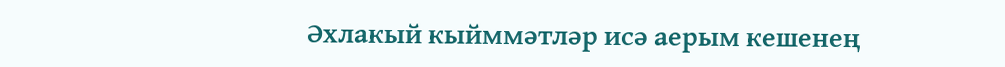Әхлакый кыйммәтләр исә аерым кешенең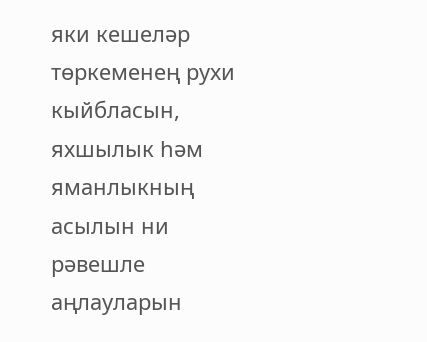яки кешеләр төркеменең рухи кыйбласын, яхшылык һәм яманлыкның асылын ни рәвешле аңлауларын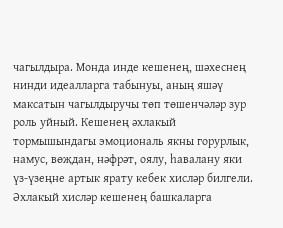чагылдыра. Монда инде кешенең, шәхеснең нинди идеалларга табынуы, аның яшәү максатын чагылдыручы төп төшенчәләр зур роль уйный. Кешенең әхлакый тормышындагы эмоциональ якны горурлык, намус, вөҗдан, нәфрәт, оялу, һавалану яки үз-үзеңне артык ярату кебек хисләр билгели. Әхлакый хисләр кешенең башкаларга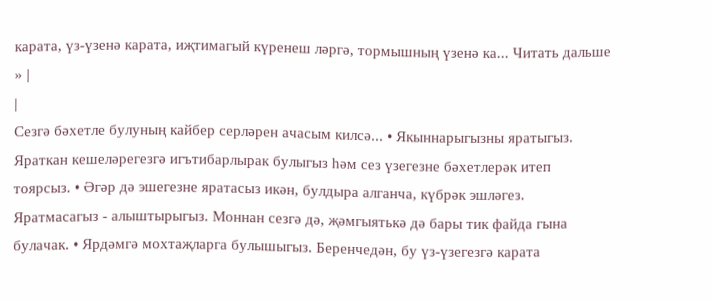карата, үз-үзенә карата, иҗтимагый күренеш ләргә, тормышның үзенә ка... Читать дальше » |
|
Сезгә бәхетле булуның кайбер серләрен ачасым килсә... • Якыннарыгызны яратыгыз. Яраткан кешеләрегезгә игътибарлырак булыгыз һәм сез үзегезне бәхетлерәк итеп тоярсыз. • Әгәр дә эшегезне яратасыз икән, булдыра алганча, күбрәк эшләгез. Яратмасагыз - алыштырыгыз. Моннан сезгә дә, җәмгыятькә дә бары тик файда гына булачак. • Ярдәмгә мохтаҗларга булышыгыз. Беренчедән, бу үз-үзегезгә карата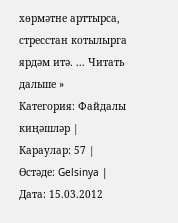хөрмәтне арттырса, стресстан котылырга ярдәм итә. ... Читать дальше »
Категория: Файдалы киңәшләр |
Караулар: 57 |
Өстәде: Gelsinya |
Дата: 15.03.2012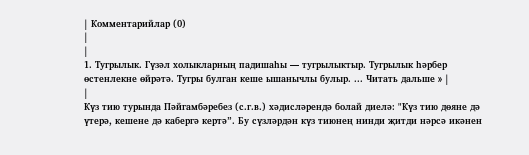| Комментарийлар (0)
|
|
1. Тугрылык. Гүзәл холыкларның падишаһы — тугрылыктыр. Тугрылык һәрбер өстенлекне өйрәтә. Тугры булган кеше ышанычлы булыр. ... Читать дальше » |
|
Күз тию турында Пәйгамбәребез (с.г.в.) хәдисләрендә болай диелә: "Күз тию дөяне дә үтерә, кешене дә кабергә кертә”. Бу сүзләрдән күз тиюнең нинди җитди нәрсә икәнен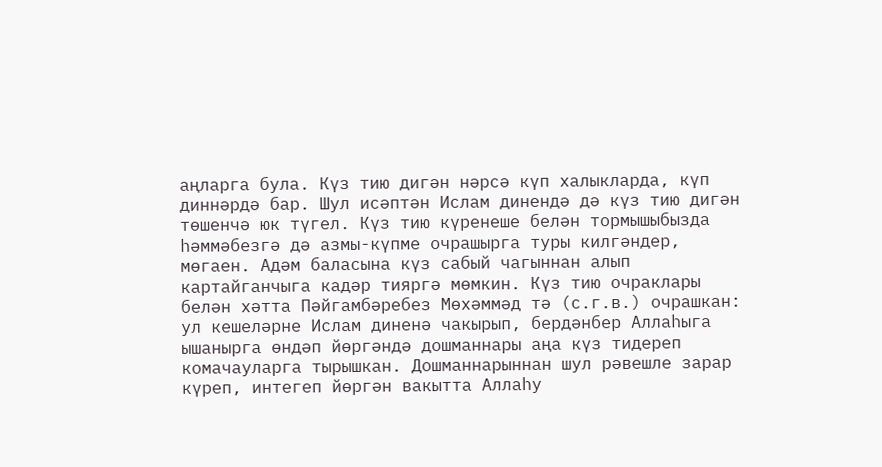аңларга була. Күз тию дигән нәрсә күп халыкларда, күп диннәрдә бар. Шул исәптән Ислам динендә дә күз тию дигән төшенчә юк түгел. Күз тию күренеше белән тормышыбызда һәммәбезгә дә азмы-күпме очрашырга туры килгәндер, мөгаен. Адәм баласына күз сабый чагыннан алып картайганчыга кадәр тияргә мөмкин. Күз тию очраклары белән хәтта Пәйгамбәребез Мөхәммәд тә (с.г.в.) очрашкан: ул кешеләрне Ислам диненә чакырып, бердәнбер Аллаһыга ышанырга өндәп йөргәндә дошманнары аңа күз тидереп комачауларга тырышкан. Дошманнарыннан шул рәвешле зарар күреп, интегеп йөргән вакытта Аллаһу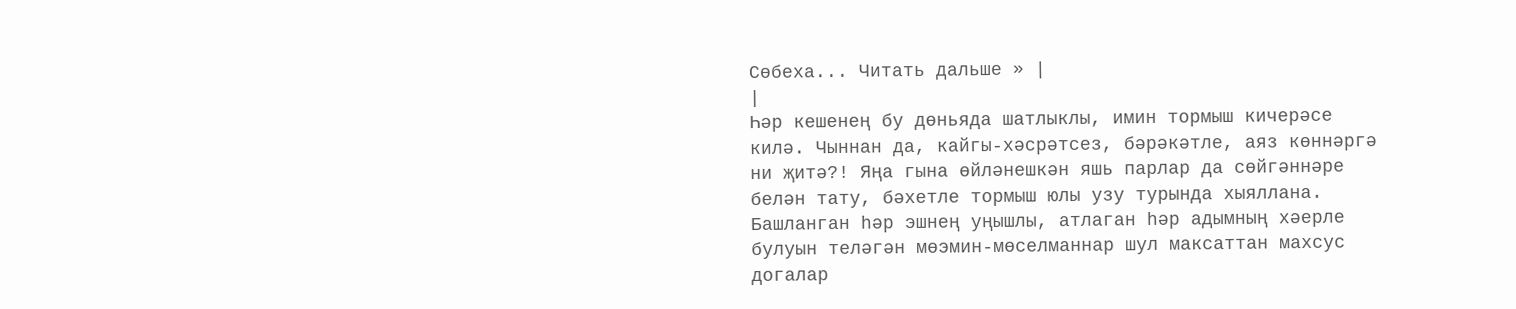Сөбеха... Читать дальше » |
|
Һәр кешенең бу дөньяда шатлыклы, имин тормыш кичерәсе килә. Чыннан да, кайгы-хәсрәтсез, бәрәкәтле, аяз көннәргә ни җитә?! Яңа гына өйләнешкән яшь парлар да сөйгәннәре белән тату, бәхетле тормыш юлы узу турында хыяллана. Башланган һәр эшнең уңышлы, атлаган һәр адымның хәерле булуын теләгән мөэмин-мөселманнар шул максаттан махсус догалар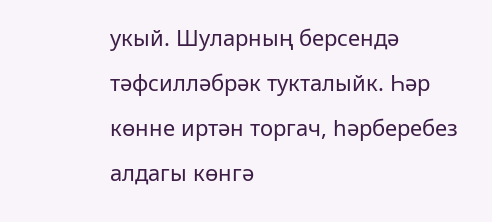укый. Шуларның берсендә тәфсилләбрәк тукталыйк. Һәр көнне иртән торгач, һәрберебез алдагы көнгә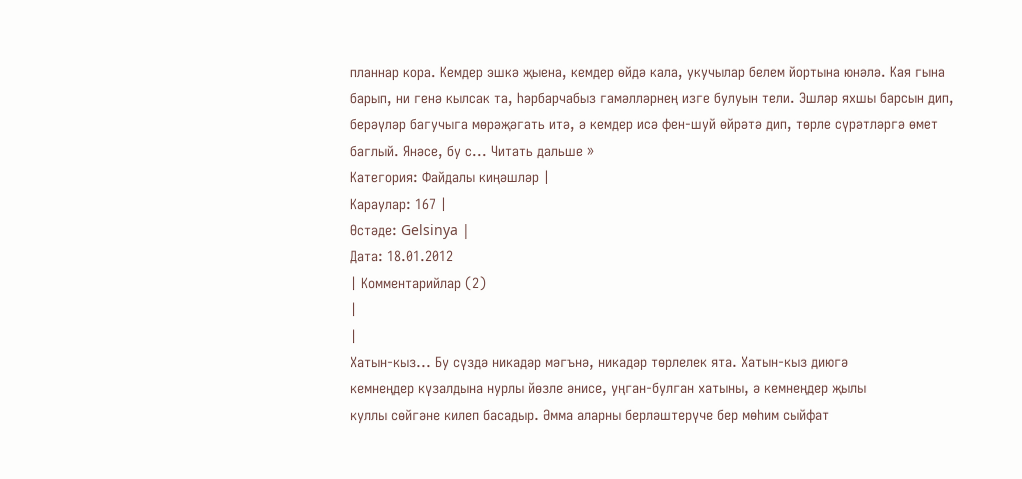планнар кора. Кемдер эшкә җыена, кемдер өйдә кала, укучылар белем йортына юнәлә. Кая гына барып, ни генә кылсак та, һәрбарчабыз гамәлләрнең изге булуын тели. Эшләр яхшы барсын дип, берәүләр багучыга мөрәҗәгать итә, ә кемдер исә фен-шуй өйрәтә дип, төрле сүрәтләргә өмет баглый. Янәсе, бу с... Читать дальше »
Категория: Файдалы киңәшләр |
Караулар: 167 |
Өстәде: Gelsinya |
Дата: 18.01.2012
| Комментарийлар (2)
|
|
Хатын-кыз... Бу сүздә никадәр мәгънә, никадәр төрлелек ята. Хатын-кыз диюгә
кемнеңдер күзалдына нурлы йөзле әнисе, уңган-булган хатыны, ә кемнеңдер җылы
куллы сөйгәне килеп басадыр. Әмма аларны берләштерүче бер мөһим сыйфат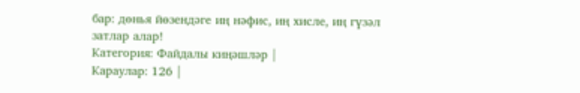бар: дөнья йөзендәге иң нәфис, иң хисле, иң гүзәл затлар алар!
Категория: Файдалы киңәшләр |
Караулар: 126 |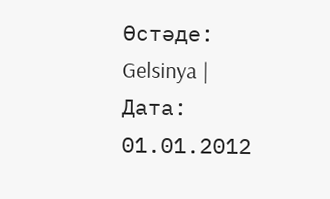Өстәде: Gelsinya |
Дата: 01.01.2012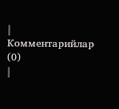| Комментарийлар (0)
|